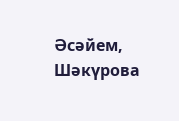Әсәйем, Шәкүрова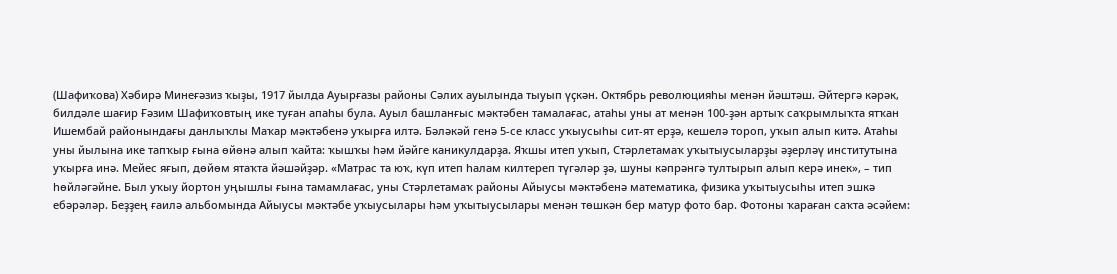(Шафиҡова) Хәбирә Минеғәзиз ҡыҙы, 1917 йылда Ауырғазы районы Сәлих ауылында тыуып үҫкән. Октябрь революцияһы менән йәштәш. Әйтергә кәрәк, билдәле шағир Ғәзим Шафиҡовтың ике туған апаһы була. Ауыл башланғыс мәктәбен тамалағас, атаһы уны ат менән 100-ҙән артыҡ саҡрымлыҡта ятҡан Ишембай районындағы данлыҡлы Маҡар мәктәбенә уҡырға илтә. Бәләкәй генә 5-се класс уҡыусыһы сит-ят ерҙә, кешелә тороп, уҡып алып китә. Атаһы уны йылына ике тапҡыр ғына өйөнә алып ҡайта: ҡышҡы һәм йәйге каникулдарҙа. Яҡшы итеп уҡып, Стәрлетамаҡ уҡытыусыларҙы әҙерләү институтына уҡырға инә. Мейес яғып, дөйөм ятаҡта йәшәйҙәр. «Матрас та юҡ, күп итеп һалам килтереп түгәләр ҙә, шуны кәпрәнгә тултырып алып керә инек», – тип һөйләгәйне. Был уҡыу йортон уңышлы ғына тамамлағас, уны Стәрлетамаҡ районы Айыусы мәктәбенә математика, физика уҡытыусыһы итеп эшкә ебәрәләр. Беҙҙең ғаилә альбомында Айыусы мәктәбе уҡыусылары һәм уҡытыусылары менән төшкән бер матур фото бар. Фотоны ҡараған саҡта әсәйем: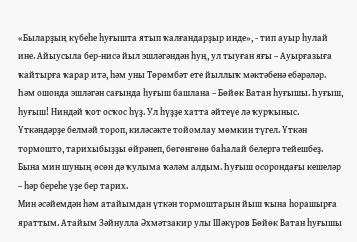«Быларҙың күбеһе һуғышта ятып ҡалғандарҙыр инде», - тип ауыр һулай ине. Айыусыла бер-нисә йыл эшләгәндән һуң, ул тыуған яғы – Ауырғазыға ҡайтырға ҡарар итә, һәм уны Төрөмбәт ете йыллыҡ мәктәбенә ебәрәләр. Һәм ошонда эшләгән сағында һуғыш башлана – Бөйөк Ватан һуғышы. Һуғыш, һуғыш! Ниндәй ҡот осҡос һүҙ. Ул һүҙҙе хатта әйтеүе лә ҡурҡыныс. Үткәндәрҙе белмәй тороп, киләсәкте тойомлау мөмкин түгел. Үткән тормошто, тарихыбыҙҙы өйрәнеп, бөгөнгөнө баһалай белергә тейешбеҙ. Бына мин шуның өсөн дә ҡулыма ҡәләм алдым. Һуғыш осорондағы кешеләр – һәр береһе үҙе бер тарих.
Мин әсәйемдән һәм атайымдан үткән тормоштарын йыш ҡына һорашырға яраттым. Атайым Зәйнулла Әхмәтзакир улы Шәкүров Бөйөк Ватан һуғышы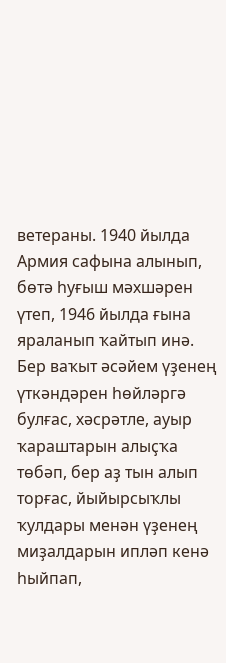ветераны. 1940 йылда Армия сафына алынып, бөтә һуғыш мәхшәрен үтеп, 1946 йылда ғына яраланып ҡайтып инә.
Бер ваҡыт әсәйем үҙенең үткәндәрен һөйләргә булғас, хәсрәтле, ауыр ҡараштарын алыҫҡа төбәп, бер аҙ тын алып торғас, йыйырсыҡлы ҡулдары менән үҙенең миҙалдарын ипләп кенә һыйпап,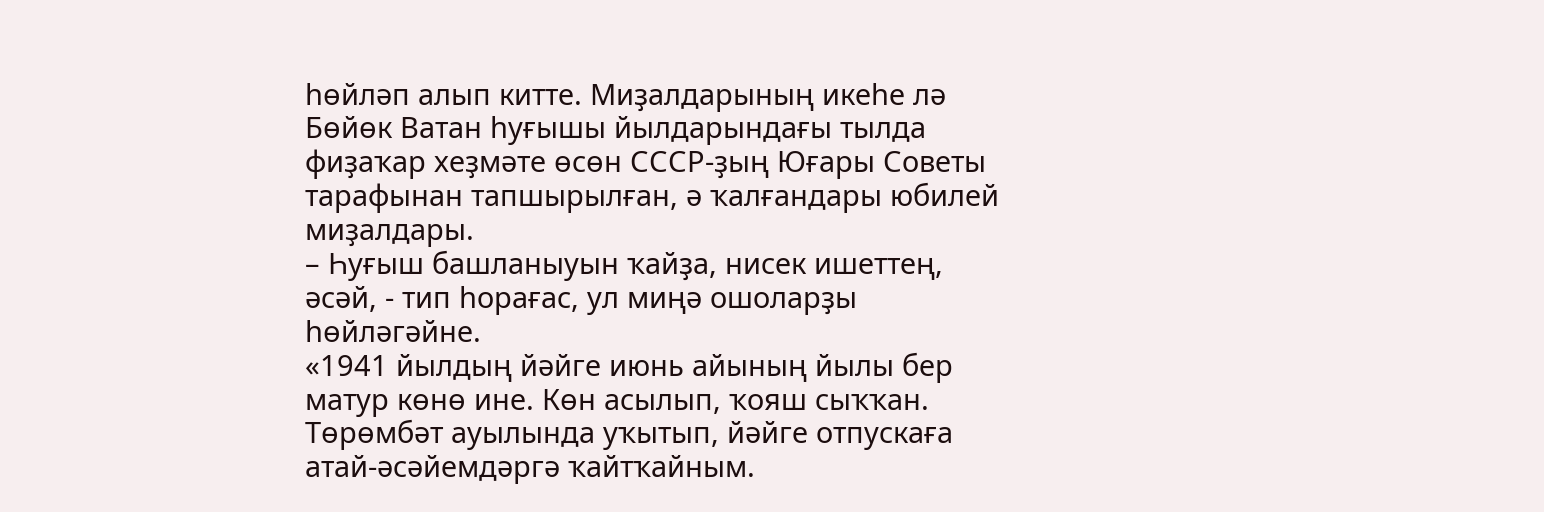һөйләп алып китте. Миҙалдарының икеһе лә Бөйөк Ватан һуғышы йылдарындағы тылда фиҙаҡар хеҙмәте өсөн СССР-ҙың Юғары Советы тарафынан тапшырылған, ә ҡалғандары юбилей миҙалдары.
– Һуғыш башланыуын ҡайҙа, нисек ишеттең, әсәй, - тип һорағас, ул миңә ошоларҙы һөйләгәйне.
«1941 йылдың йәйге июнь айының йылы бер матур көнө ине. Көн асылып, ҡояш сыҡҡан. Төрөмбәт ауылында уҡытып, йәйге отпускаға атай-әсәйемдәргә ҡайтҡайным.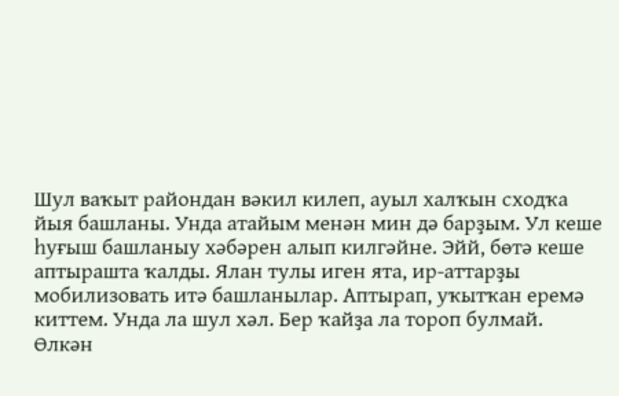Шул ваҡыт райондан вәкил килеп, ауыл халҡын сходҡа йыя башланы. Унда атайым менән мин дә барҙым. Ул кеше һуғыш башланыу хәбәрен алып килгәйне. Эйй, бөтә кеше аптырашта ҡалды. Ялан тулы иген ята, ир-аттарҙы мобилизовать итә башланылар. Аптырап, уҡытҡан еремә киттем. Унда ла шул хәл. Бер ҡайҙа ла тороп булмай.
Өлкән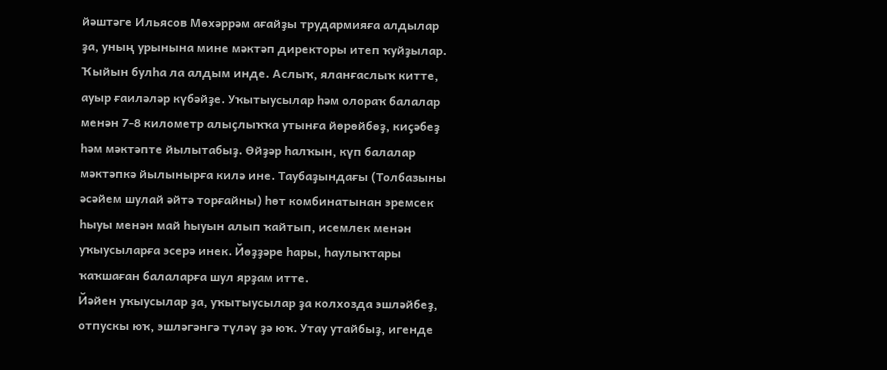йәштәге Ильясов Мөхәррәм ағайҙы трудармияға алдылар ҙа, уның урынына мине мәктәп директоры итеп ҡуйҙылар. Ҡыйын булһа ла алдым инде. Аслыҡ, яланғаслыҡ китте, ауыр ғаиләләр күбәйҙе. Уҡытыусылар һәм олораҡ балалар менән 7-8 километр алыҫлыҡҡа утынға йөрөйбөҙ, киҫәбеҙ һәм мәктәпте йылытабыҙ. Өйҙәр һалҡын, күп балалар мәктәпкә йылынырға килә ине. Таубаҙындағы (Толбазыны әсәйем шулай әйтә торғайны) һөт комбинатынан эремсек һыуы менән май һыуын алып ҡайтып, исемлек менән уҡыусыларға эсерә инек. Йөҙҙәре һары, һаулыҡтары ҡаҡшаған балаларға шул ярҙам итте.
Йәйен уҡыусылар ҙа, уҡытыусылар ҙа колхозда эшләйбеҙ, отпускы юҡ, эшләгәнгә түләү ҙә юҡ. Утау утайбыҙ, игенде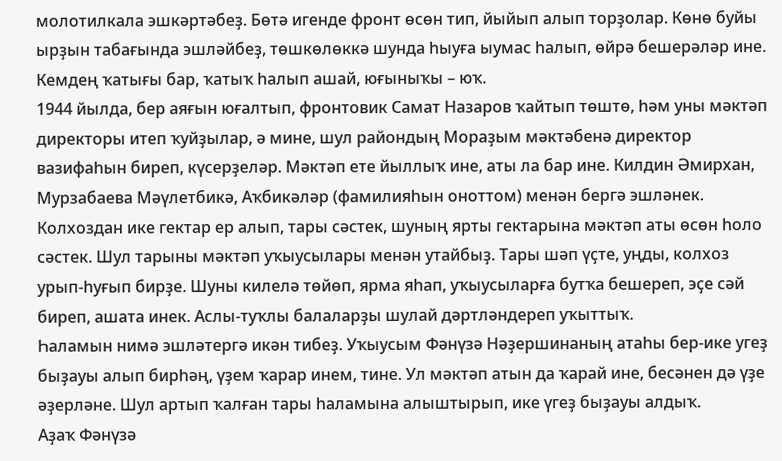молотилкала эшкәртәбеҙ. Бөтә игенде фронт өсөн тип, йыйып алып торҙолар. Көнө буйы ырҙын табағында эшләйбеҙ, төшкөлөккә шунда һыуға ыумас һалып, өйрә бешерәләр ине. Кемдең ҡатығы бар, ҡатыҡ һалып ашай, юғыныҡы – юҡ.
1944 йылда, бер аяғын юғалтып, фронтовик Самат Назаров ҡайтып төштө, һәм уны мәктәп директоры итеп ҡуйҙылар, ә мине, шул райондың Мораҙым мәктәбенә директор вазифаһын биреп, күсерҙеләр. Мәктәп ете йыллыҡ ине, аты ла бар ине. Килдин Әмирхан, Мурзабаева Мәүлетбикә, Аҡбикәләр (фамилияһын оноттом) менән бергә эшләнек. Колхоздан ике гектар ер алып, тары сәстек, шуның ярты гектарына мәктәп аты өсөн һоло сәстек. Шул тарыны мәктәп уҡыусылары менән утайбыҙ. Тары шәп үҫте, уңды, колхоз урып-һуғып бирҙе. Шуны килелә төйөп, ярма яһап, уҡыусыларға бутҡа бешереп, эҫе сәй биреп, ашата инек. Аслы-туҡлы балаларҙы шулай дәртләндереп уҡыттыҡ.
Һаламын нимә эшләтергә икән тибеҙ. Уҡыусым Фәнүзә Нәҙершинаның атаһы бер-ике угеҙ быҙауы алып бирһәң, үҙем ҡарар инем, тине. Ул мәктәп атын да ҡарай ине, бесәнен дә үҙе әҙерләне. Шул артып ҡалған тары һаламына алыштырып, ике үгеҙ быҙауы алдыҡ.
Аҙаҡ Фәнүзә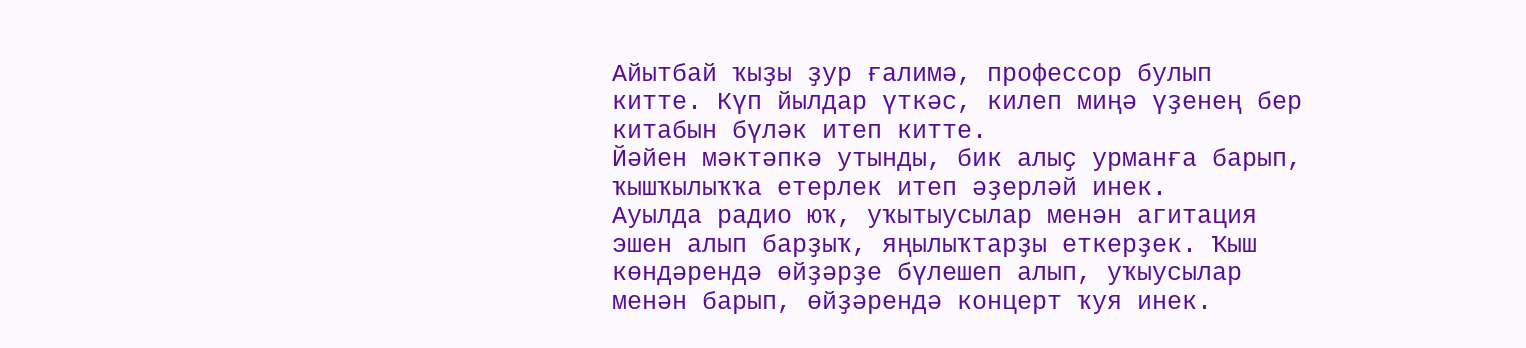Айытбай ҡыҙы ҙур ғалимә, профессор булып китте. Күп йылдар үткәс, килеп миңә үҙенең бер китабын бүләк итеп китте.
Йәйен мәктәпкә утынды, бик алыҫ урманға барып, ҡышҡылыҡҡа етерлек итеп әҙерләй инек.
Ауылда радио юҡ, уҡытыусылар менән агитация эшен алып барҙыҡ, яңылыҡтарҙы еткерҙек. Ҡыш көндәрендә өйҙәрҙе бүлешеп алып, уҡыусылар менән барып, өйҙәрендә концерт ҡуя инек.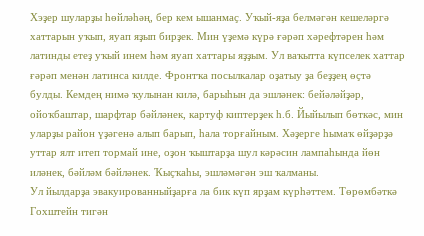Хэҙер шуларҙы һөйләһәң, бер кем ышанмаҫ. Уҡый-яҙа белмәгән кешеләргә хаттарын уҡып, яуап яҙып бирҙек. Мин үҙемә күрә ғәрәп хәрефтәрен һәм латинды етеҙ уҡый инем һәм яуап хаттары яҙҙым. Ул ваҡытта күпселек хаттар ғәрәп менән латинса килде. Фронтҡа посылкалар оҙатыу ҙа беҙҙең өҫтә булды. Кемдең нимә ҡулынан килә, барыһын да эшләнек: бейәләйҙәр, ойоҡбаштар, шарфтар бәйләнек, картуф киптерҙек һ.б. Йыйылып бөткәс, мин уларҙы район үҙәгенә алып барып, һала торғайным. Хәҙерге һымаҡ өйҙәрҙә уттар ялт итеп тормай ине, оҙон ҡыштарҙа шул кәрәсин лампаһында йөн иләнек, бәйләм бәйләнек. Ҡыҫҡаһы, эшләмәгән эш ҡалманы.
Ул йылдарҙа эвакуированныйҙарға ла бик күп ярҙам күрһәттем. Төрөмбәткә Гохштейн тигән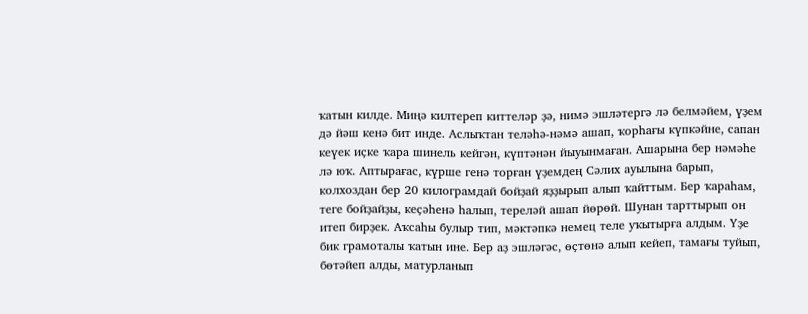ҡатын килде. Миңә килтереп киттеләр ҙә, нимә эшләтергә лә белмәйем, үҙем дә йәш кенә бит инде. Аслыҡтан теләһә-нәмә ашап, ҡорһағы күпкәйне, сапан кеүек иҫке ҡара шинель кейгән, күптәнән йыуынмаған. Ашарына бер нәмәһе лә юҡ. Аптырағас, күрше генә торған үҙемдең Сәлих ауылына барып, колхоздан бер 20 килограмдай бойҙай яҙҙырып алып ҡайттым. Бер ҡараһам, теге бойҙайҙы, кеҫәһенә һалып, тереләй ашап йөрөй. Шунан тарттырып он итеп бирҙек. Аҡсаһы булыр тип, мәктәпкә немец теле уҡытырға алдым. Үҙе бик грамоталы ҡатын ине. Бер аҙ эшләгәс, өҫтөнә алып кейеп, тамағы туйып, бөтәйеп алды, матурланып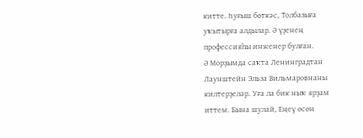китте. Һуғыш бөткәс, Толбазыға уҡытырға алдылар. Ә үҙенең профессияһы инженер булған.
Ә Морҙымда саҡта Ленинградтан Лаунштейн Эльза Вильмаровнаны килтерҙеләр. Уға ла бик ныҡ ярҙам иттем. Бына шулай, Еңеү өсөн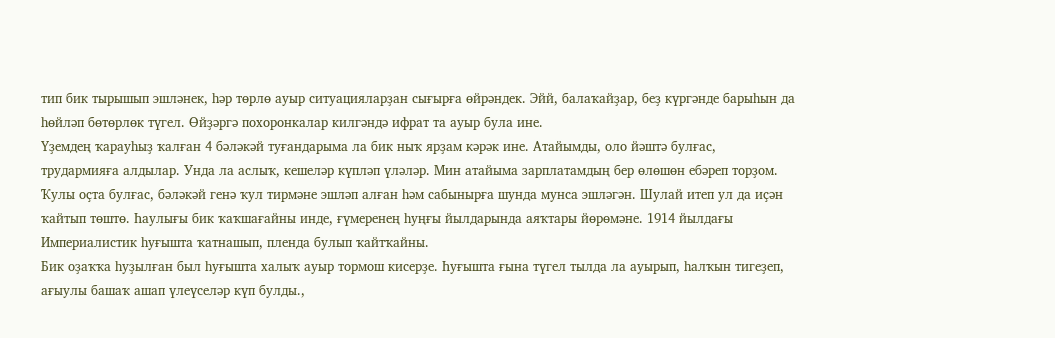тип бик тырышып эшләнек, һәр төрлө ауыр ситуацияларҙан сығырға өйрәндек. Эйй, балаҡайҙар, беҙ күргәнде барыһын да һөйләп бөтөрлөк түгел. Өйҙәргә похоронкалар килгәндә ифрат та ауыр була ине.
Үҙемдең ҡарауһыҙ ҡалған 4 бәләкәй туғандарыма ла бик ныҡ ярҙам кәрәк ине. Атайымды, оло йәштә булғас, трудармияға алдылар. Унда ла аслыҡ, кешеләр күпләп үләләр. Мин атайыма зарплатамдың бер өлөшөн ебәреп торҙом. Ҡулы оҫта булғас, бәләкәй генә ҡул тирмәне эшләп алған һәм сабынырға шунда мунса эшләгән. Шулай итеп ул да иҫән ҡайтып төштө. Һаулығы бик ҡаҡшағайны инде, ғүмеренең һуңғы йылдарында аяҡтары йөрөмәне. 1914 йылдағы Империалистик һуғышта ҡатнашып, пленда булып ҡайтҡайны.
Бик оҙаҡҡа һуҙылған был һуғышта халыҡ ауыр тормош кисерҙе. Һуғышта ғына түгел тылда ла ауырып, һалҡын тигеҙеп, ағыулы башаҡ ашап үлеүселәр күп булды.,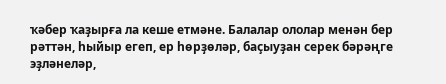ҡәбер ҡаҙырға ла кеше етмәне. Балалар ололар менән бер рәттән, һыйыр егеп, ер һөрҙөләр, баҫыуҙан серек бәрәңге эҙләнеләр,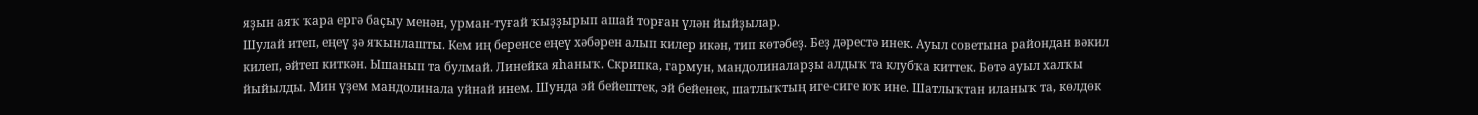яҙын аяҡ ҡара ергә баҫыу менән, урман-туғай ҡыҙҙырып ашай торған үлән йыйҙылар.
Шулай итеп, еңеү ҙә яҡынлашты. Кем иң беренсе еңеү хәбәрен алып килер икән, тип көтәбеҙ. Беҙ дәрестә инек. Ауыл советына райондан вәкил килеп, әйтеп киткән. Ышанып та булмай. Линейка яһаныҡ. Скрипка, гармун, мандолиналарҙы алдыҡ та клубҡа киттек. Бөтә ауыл халҡы йыйылды. Мин үҙем мандолинала уйнай инем. Шунда эй бейештек, эй бейенек, шатлыҡтың иге-сиге юҡ ине. Шатлыҡтан иланыҡ та, көлдөк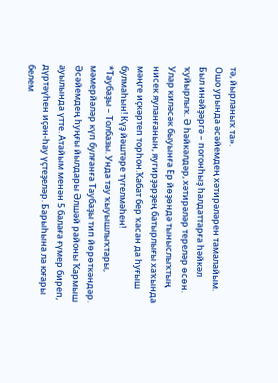тә, йырланыҡ та».
Ошо урында әсәйемдең хәтирәләрен тамалайым.
Был инәйҙәргә – погонһыҙ һалдаттарға һәйкәл ҡуйырлыҡ. Ә һәйкәлдәр, хәтирәләр тереләр өсөн. Улар киләсәк быуынға Ер йөҙөндә тыныслыҡтың нисек яуланғанын, яугирҙәрҙең батырлығы хаҡында мәңге иҫкәртеп торһон.Ҡабат бер ҡасан да һуғыш булмаһын! Күҙ йәштәре түгелмәһен!
*Таубаҙы – Толбазы. Унда тау ҡыуышлыҡтары, мәмерйәләр күп булғанға Таубаҙы тип йөрөткәндәр.
Әсәйемдең һуңғы йылдары Әлшәй районы Ҡармыш ауылында үтте. Атайым менән 5 балаға ғүмер биреп, дүртәүһен иҫән-һау үҫтеҙеләр. Барыһына ла юғары белем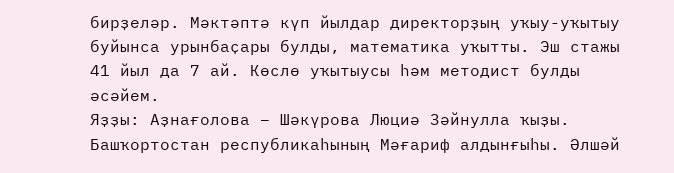бирҙеләр. Мәктәптә күп йылдар директорҙың уҡыу-уҡытыу буйынса урынбаҫары булды, математика уҡытты. Эш стажы 41 йыл да 7 ай. Көслө уҡытыусы һәм методист булды әсәйем.
Яҙҙы: Аҙнағолова – Шәкүрова Люциә Зәйнулла ҡыҙы. Башҡортостан республикаһының Мәғариф алдынғыһы. Әлшәй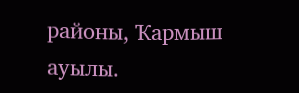районы, Ҡармыш ауылы.